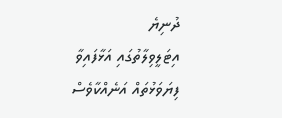ދުނިޔެ
އިޓަލީވިލާތުގައި އަޅާފައިވާ ފިޔަވަޅުތައް އަނެއްކާވެސް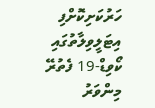ހަރުކަށިކޮށްފި
އިޓަލީވިލާތުގައި ކޯވިޑް-19 ފެތުރޭ މިންވަރު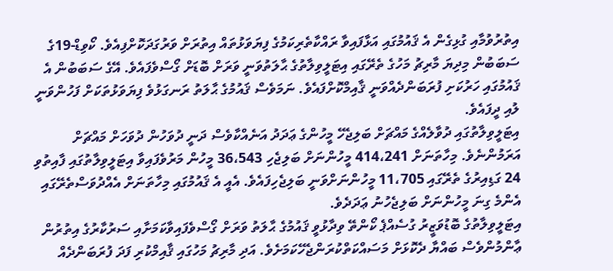އިތުރުވުމާއި ގުޅިގެން އެ ޤައުމުގައި އަޅާފައިވާ ރައްކާތެރިކަމުގެ ފިޔަވަޅުތައް އިތުރަށް ވަރުގަދަކޮށްފިއެވެ. ކޯވިޑް-19ގެ ސަބަބުން މިދިޔަ މާރިޗު މަހުގެ ތެރޭގައި އިޓަލީވިލާތުގެ ޙާލަތުވަނީ ވަރަށް ބޮޑަށް ގޯސްވެފައެވެ. އޭގެ ސަބަބުން އެ ޤައުމުގައި ހަރުކަށި ފުރަބަންދެއްވަނީ ޤާއިމްކޮށްފައެވެ. ނަމަވެސް ޤައުމުގެ ޙާލަތު ރަނގަޅުވެ ފިޔަވަޅުތަކަށް ފަހުންވަނީ ލުއި ދީފައެވެ.
އިޓަލީވިލާތުގައި ދުވާލެއްގެ މައްޗަށް ބަލިޖެހޭ މީހުންގެ ޢަދަދު އަނެއްކާވެސް ދަނީ ދުވަހުން ދުވަހަށް މައްޗަށް އަރަމުންނެވެ. މިހާތަނަށް 414،241 މީހުންނަށް ބަލިޖެހި 36،543 މީހުން މަރުވެފައިވާ އިޓަލީވިލާތުގައި ފާއިތުވި 24 ގަޑިއިރުގެ ތެރޭގައި 11،705 މީހުންނަށްވަނީ ބަލިޖެހިފައެވެ. އެއީ އެ ޤައުމުގައި މިހާތަނަށް އެއްދުވަސްތެރޭގައި އެންމެ ގިނަ މީހުންނަށް ބަލިޖެހުނު ޢަދަދެވެ.
އިޓަލީވިލާތުގެ ބޮޑުވަޒީރު ގުސެއްޕެ ކޯންތޭ ވިދާޅުވީ ޤައުމުގެ ޙާލަތު ވަރަށް ގޯސްވެފައިވާކަމަށާއި ސަރުކާރުގެ އިތުރުން ޢާންމުންވެސް ބައްޔާ ދެކޮޅަށް މަސައްކަތްކުރަންޖެހޭކަމަށެވެ. އަދި މާރިޗު މަހުގައި ޤާއިމްކުރި ފަދަ ފުރަބަންދެއް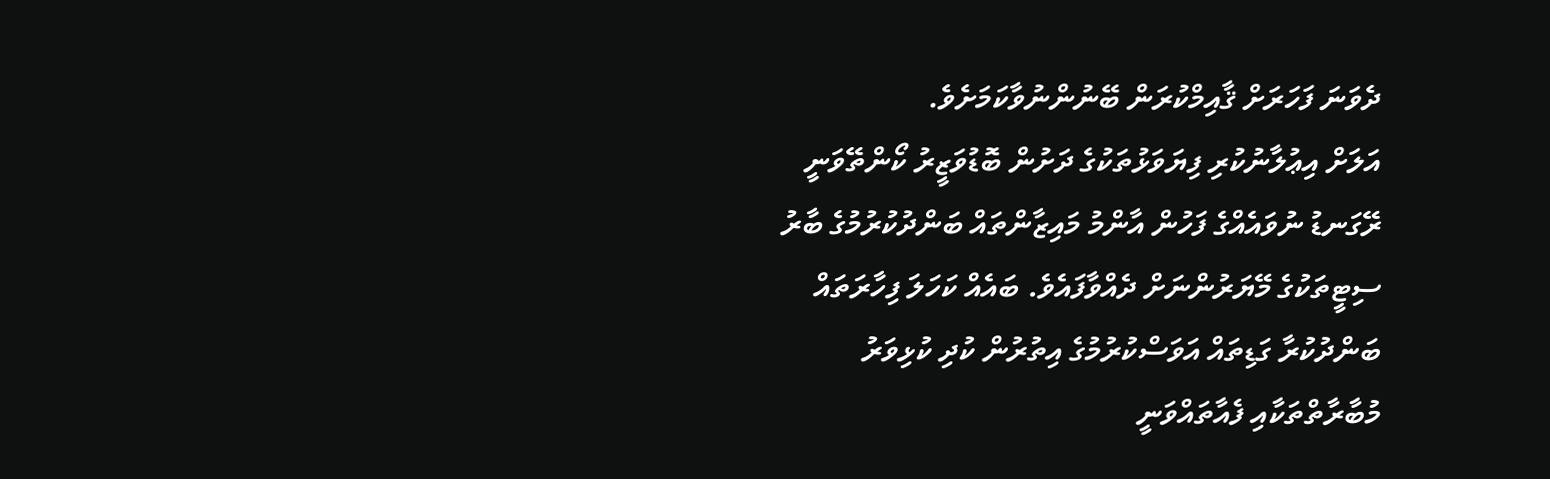ދެވަނަ ފަހަރަށް ޤާއިމްކުރަން ބޭނުންނުވާކަމަށެވެ.
އަލަށް އިޢުލާނުކުރި ފިޔަވަޅުތަކުގެ ދަށުން ބޮޑުވަޒީރު ކޯންތޭވަނީ ރޭގަނޑު ނުވައެއްގެ ފަހުން އާންމު މައިޒާންތައް ބަންދުކުރުމުގެ ބާރު ސިޓީތަކުގެ މޭޔަރުންނަށް ދެއްވާފައެވެ. ބައެއް ކަހަލަ ފިހާރަތައް ބަންދުކުރާ ގަޑިތައް އަވަސްކުރުމުގެ އިތުރުން ކުދި ކުޅިވަރު މުބާރާތްތަކާއި ފެއާތައްވަނީ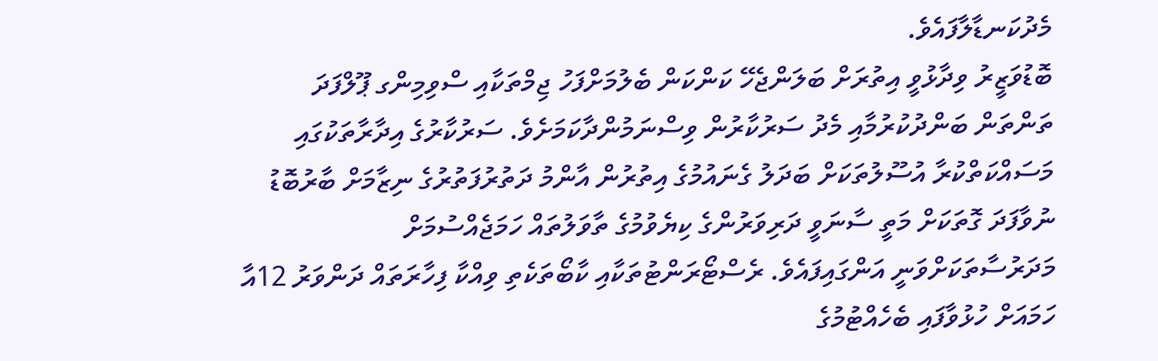މެދުކަނޑާލާފައެވެ.
ބޮޑުވަޒީރު ވިދާޅުވީ އިތުރަށް ބަލަންޖެހޭ ކަންކަން ބެލުމަށްފަހު ޖިމްތަކާއި ސްވިމިންގ ޕޫލްފަދަ ތަންތަން ބަންދުކުރުމާއި މެދު ސަރުކާރުން ވިސްނަމުންދާކަމަށެވެ. ސަރުކާރުގެ އިދާރާތަކުގައި މަސައްކަތްކުރާ އުސޫލުތަކަށް ބަދަލު ގެނައުމުގެ އިތުރުން އާންމު ދަތުރުފަތުރުގެ ނިޒާމަށް ބާރުބޮޑު ނުވާފަދަ ގޮތަކަށް މަތީ ސާނަވީ ދަރިވަރުންގެ ކިޔެވުމުގެ ތާވަލުތައް ހަމަޖެއްސުމަށް މަދަރުސާތަކަށްވަނީ އަންގައިފައެވެ. ރެސްޓޯރަންޓުތަކާއި ކާބޯތަކެތި ވިއްކާ ފިހާރަތައް ދަންވަރު 12އާ ހަމައަށް ހުޅުވާފައި ބެހެއްޓުމުގެ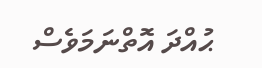ޙުއްދަ އޮތްނަމަވެސް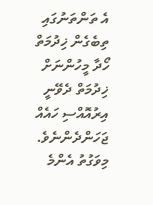އެ ތަންތަނުގައި ތިބެގެން ޚިދުމަތް ހޯދާ މީހުންނަށް ޚިދުމަތް ދެވޭނީ އިރުއޮއްސި ހައެއް ޖަހަންދެންނެވެ. މިވަގުތު އެންމެ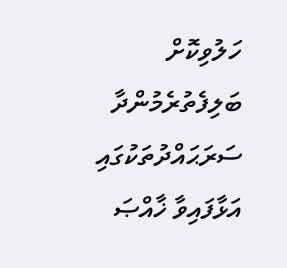ހަލުވިކޮށް ބަލިފެތުރެމުންދާ ސަރަޙައްދުތަކުގައި އަޅާފައިވާ ޚާއްޞަ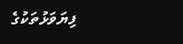ފިޔަވަޅުތަކުގެ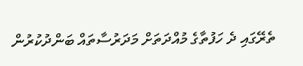ތެރޭގައި ދެ ހަފުތާގެ މުއްދަތަށް މަދަރުސާތައް ބަންދުކުރުން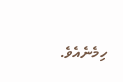ހިމެނެއެވެ.